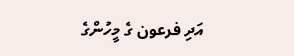އަދި فرعون ގެ މީހުންގެ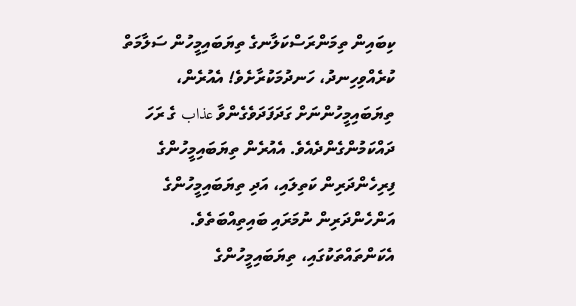ކިބައިން ތިމަންރަސްކަލާނގެ ތިޔަބައިމީހުން ސަލާމަތް ކުރެއްވިހިނދު، ހަނދުމަކުރާށެވެ! އެއުރެން، ތިޔަބައިމީހުންނަށް ގަދަފަދަވެގެންވާ عذاب ގެ ރަހަ ދައްކަމުންގެންދެއެވެ. އެއުރެން ތިޔަބައިމީހުންގެ ފިރިހެންދަރިން ކަތިލައި، އަދި ތިޔަބައިމީހުންގެ އަންހެންދަރިން ނުމަރައި ބައިތިއްބަތެވެ. އެކަންތައްތަކުގައި، ތިޔަބައިމީހުންގެ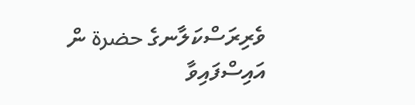ވެރިރަސްކަލާނގެ حضرة ން އައިސްފައިވާ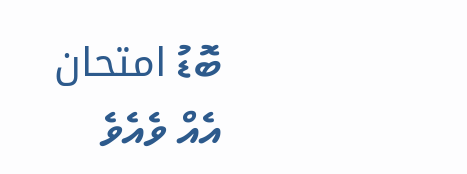ބޮޑު امتحان އެއް ވެއެވެ